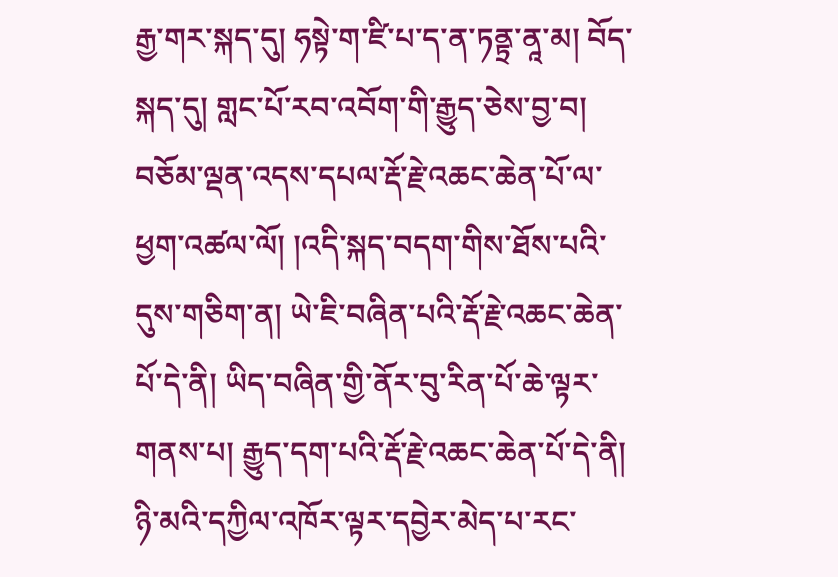རྒྱ་གར་སྐད་དུ། ཧསྟེ་ག་ཛི་པ་ད་ན་ཏནྟྲ་ནཱ་མ། བོད་སྐད་དུ། གླང་པོ་རབ་འབོག་གི་རྒྱུད་ཅེས་བྱ་བ། བཅོམ་ལྡན་འདས་དཔལ་རྡོ་རྗེ་འཆང་ཆེན་པོ་ལ་ཕྱག་འཚལ་ལོ། །འདི་སྐད་བདག་གིས་ཐོས་པའི་དུས་གཅིག་ན། ཡེ་ཇི་བཞིན་པའི་རྡོ་རྗེ་འཆང་ཆེན་པོ་དེ་ནི། ཡིད་བཞིན་གྱི་ནོར་བུ་རིན་པོ་ཆེ་ལྟར་གནས་པ། རྒྱུད་དག་པའི་རྡོ་རྗེ་འཆང་ཆེན་པོ་དེ་ནི། ཉི་མའི་དཀྱིལ་འཁོར་ལྟར་དབྱེར་མེད་པ་རང་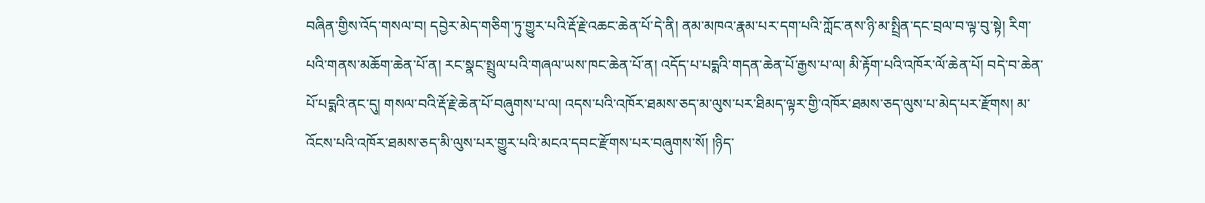བཞིན་གྱིས་འོད་གསལ་བ། དབྱེར་མེད་གཅིག་ཏུ་གྱུར་པའི་རྡོ་རྗེ་འཆང་ཆེན་པོ་དེ་ནི། ནམ་མཁའ་རྣམ་པར་དག་པའི་ཀློང་ནས་ཉི་མ་སྤྲིན་དང་བྲལ་བ་ལྟ་བུ་སྟེ། རིག་པའི་གནས་མཆོག་ཆེན་པོ་ན། རང་སྣང་སྤྲུལ་པའི་གཞལ་ཡས་ཁང་ཆེན་པོ་ན། འདོད་པ་པདྨའི་གདན་ཆེན་པོ་རྒྱས་པ་ལ། མི་རྟོག་པའི་འཁོར་ལོ་ཆེན་པོ། བདེ་བ་ཆེན་པོ་པདྨའི་ནང་དུ། གསལ་བའི་རྡོ་རྗེ་ཆེན་པོ་བཞུགས་པ་ལ། འདས་པའི་འཁོར་ཐམས་ཅད་མ་ལུས་པར་ཐིམད་ལྟར་གྱི་འཁོར་ཐམས་ཅད་ལུས་པ་མེད་པར་རྫོགས། མ་འོངས་པའི་འཁོར་ཐམས་ཅད་མི་ལུས་པར་གྱུར་པའི་མངའ་དབང་རྫོགས་པར་བཞུགས་སོ། །ཉིད་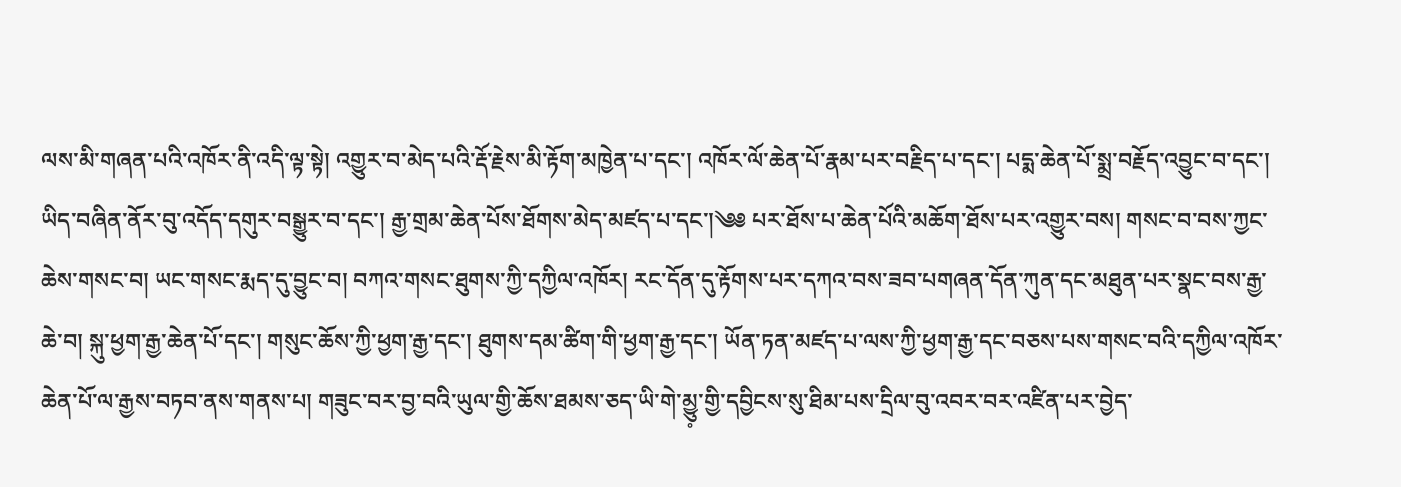ལས་མི་གཞན་པའི་འཁོར་ནི་འདི་ལྟ་སྟེ། འགྱུར་བ་མེད་པའི་རྡོ་རྗེས་མི་རྟོག་མཁྱེན་པ་དང་། འཁོར་ལོ་ཆེན་པོ་རྣམ་པར་བརྗིད་པ་དང་། པདྨ་ཆེན་པོ་སྨྲ་བརྗོད་འབྱུང་བ་དང་། ཡིད་བཞིན་ནོར་བུ་འདོད་དགུར་བསྒྱུར་བ་དང་། རྒྱ་གྲམ་ཆེན་པོས་ཐོགས་མེད་མཛད་པ་དང་།༄༅ པར་ཐོས་པ་ཆེན་པོའི་མཆོག་ཐོས་པར་འགྱུར་བས། གསང་བ་བས་ཀྱང་ཆེས་གསང་བ། ཡང་གསང་རྨད་དུ་བྱུང་བ། བཀའ་གསང་ཐུགས་ཀྱི་དཀྱིལ་འཁོར། རང་དོན་དུ་རྟོགས་པར་དཀའ་བས་ཟབ་པགཞན་དོན་ཀུན་དང་མཐུན་པར་སྣང་བས་རྒྱ་ཆེ་བ། སྐུ་ཕྱག་རྒྱ་ཆེན་པོ་དང་། གསུང་ཆོས་ཀྱི་ཕྱག་རྒྱ་དང་། ཐུགས་དམ་ཚིག་གི་ཕྱག་རྒྱ་དང་། ཡོན་ཏན་མཛད་པ་ལས་ཀྱི་ཕྱག་རྒྱ་དང་བཅས་པས་གསང་བའི་དཀྱིལ་འཁོར་ཆེན་པོ་ལ་རྒྱས་བཏབ་ནས་གནས་པ། གཟུང་བར་བྱ་བའི་ཡུལ་གྱི་ཆོས་ཐམས་ཅད་ཡི་གེ་མྱུ༷་གྱི་དབྱིངས་སུ་ཐིམ་པས་དྲིལ་བུ་འབར་བར་འཛིན་པར་བྱེད་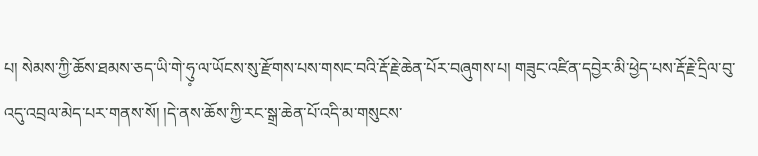པ། སེམས་ཀྱི་ཆོས་ཐམས་ཅད་ཡི་གེ་ཧུ༷་ལ་ཡོངས་སུ་རྫོགས་པས་གསང་བའི་རྡོ་རྗེ་ཆེན་པོར་བཞུགས་པ། གཟུང་འཛིན་དབྱེར་མི་ཕྱེད་པས་རྡོ་རྗེ་དྲིལ་བུ་འདུ་འབྲལ་མེད་པར་གནས་སོ། །དེ་ནས་ཆོས་ཀྱི་རང་སྒྲ་ཆེན་པོ་འདི་མ་གསུངས་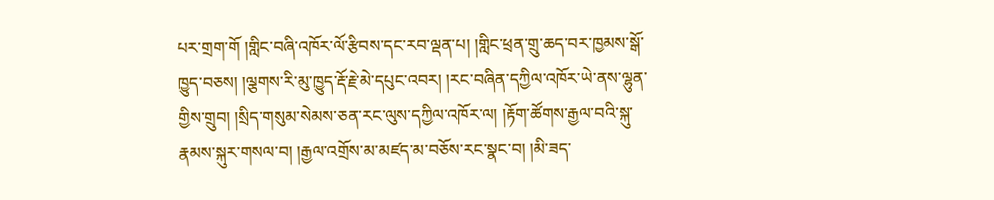པར་གྲག་གོ །གླིང་བཞི་འཁོར་ལོ་རྩིབས་དང་རབ་ལྡན་པ། །གླིང་ཕྲན་གྲུ་ཆད་བར་ཁྱམས་སྒོ་ཁྱུད་བཅས། །ལྕགས་རི་མུ་ཁྱུད་རྡོ་རྗེ་མེ་དཔུང་འབར། །རང་བཞིན་དཀྱིལ་འཁོར་ཡེ་ནས་ལྷུན་གྱིས་གྲུབ། །སྲིད་གསུམ་སེམས་ཅན་རང་ལུས་དཀྱིལ་འཁོར་ལ། །རྟོག་ཚོགས་རྒྱལ་བའི་སྐུ་རྣམས་སྐུར་གསལ་བ། །རྒྱལ་འགྲོས་མ་མཛད་མ་བཅོས་རང་སྣང་བ། །མི་ཟད་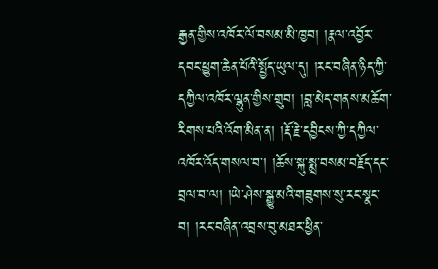རྒྱན་གྱིས་འཁོར་ལོ་བསམ་མི་ཁྱབ། །རྣལ་འབྱོར་དབང་ཕྱུག་ཆེན་པོའི་སྤྱོད་ཡུལ་དུ། །རང་བཞིན་ཉིད་ཀྱི་དཀྱིལ་འཁོར་ལྷུན་གྱིས་གྲུབ། །བླ་མེད་གནས་མཆོག་རིགས་པའི་འོག་མིན་ན། །རྡོ་རྗེ་དབྱིངས་ཀྱི་དཀྱིལ་འཁོར་འོད་གསལ་བ་། །ཆོས་སྐུ་སྨྲ་བསམ་བརྗོད་དང་བྲལ་བ་ལ། །ཡེ་ཤེས་སྒྱུ་མའི་གཟུགས་སུ་རང་སྣང་བ། །རང་བཞིན་འབྲས་བུ་མཐར་ཕྱིན་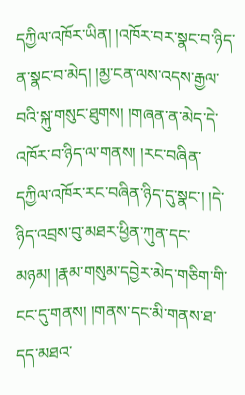དཀྱིལ་འཁོར་ཡིན། །འཁོར་བར་སྣང་བ་ཉིད་ན་སྣང་བ་མེད། །མྱ་ངན་ལས་འདས་རྒྱལ་བའི་སྐུ་གསུང་ཐུགས། །གཞན་ན་མེད་དེ་འཁོར་བ་ཉིད་ལ་གནས། །རང་བཞིན་དཀྱིལ་འཁོར་རང་བཞིན་ཉིད་དུ་སྣང་། །དེ་ཉིད་འབྲས་བུ་མཐར་ཕྱིན་ཀུན་དང་མཉམ། །རྣམ་གསུམ་དབྱེར་མེད་གཅིག་གི་ངང་དུ་གནས། །གནས་དང་མི་གནས་ཐ་དད་མཐའ་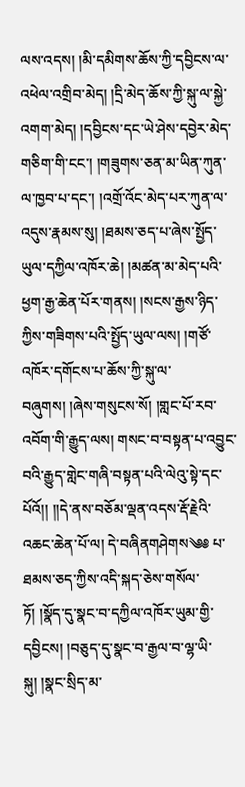ལས་འདས། །མི་དམིགས་ཆོས་ཀྱི་དབྱིངས་ལ་འཕེལ་འགྲིབ་མེད། །དྲི་མེད་ཆོས་ཀྱི་སྐུ་ལ་སྐྱེ་འགག་མེད། །དབྱིངས་དང་ཡེ་ཤེས་དབྱེར་མེད་གཅིག་གི་ངང་། །གཟུགས་ཅན་མ་ཡིན་ཀུན་ལ་ཁྱབ་པ་དང་། །འགྲོ་འོང་མེད་པར་ཀུན་ལ་འདུས་རྣམས་སུ། །ཐམས་ཅད་པ་ཞེས་སྤྱོད་ཡུལ་དཀྱིལ་འཁོར་ཆེ། །མཚན་མ་མེད་པའི་ཕྱག་རྒྱ་ཆེན་པོར་གནས། །སངས་རྒྱས་ཉིད་ཀྱིས་གཟིགས་པའི་སྤྱོད་ཡུལ་ལས། །གཙོ་འཁོར་དགོངས་པ་ཆོས་ཀྱི་སྐུ་ལ་བཞུགས། །ཞེས་གསུངས་སོ། །གླང་པོ་རབ་འབོག་གི་རྒྱུད་ལས། གསང་བ་བསྟན་པ་འབྱུང་བའི་རྒྱུད་གླེང་གཞི་བསྟན་པའི་ལེའུ་སྟེ་དང་པོའོ།། །།དེ་ནས་བཅོམ་ལྡན་འདས་རྡོ་རྗེའི་འཆང་ཆེན་པོ་ལ། དེ་བཞིནགཤེགས༄༅ པ་ཐམས་ཅད་ཀྱིས་འདི་སྐད་ཅེས་གསོལ་ཏོ། །སྣོད་དུ་སྣང་བ་དཀྱིལ་འཁོར་ཡུམ་གྱི་དབྱིངས། །བཅུད་དུ་སྣང་བ་རྒྱལ་བ་ལྷ་ཡི་སྐུ། །སྣང་སྲིད་མ་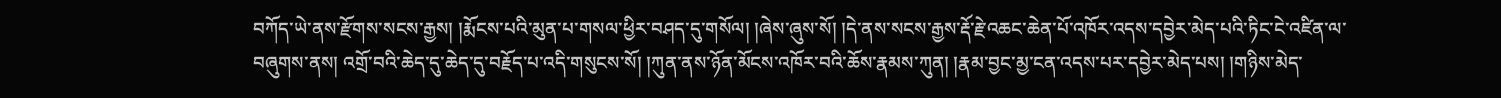བཀོད་ཡེ་ནས་རྫོགས་སངས་རྒྱས། །རྨོངས་པའི་མུན་པ་གསལ་ཕྱིར་བཤད་དུ་གསོལ། །ཞེས་ཞུས་སོ། །དེ་ནས་སངས་རྒྱས་རྡོ་རྗེ་འཆང་ཆེན་པོ་འཁོར་འདས་དབྱེར་མེད་པའི་ཏིང་ངེ་འཛིན་ལ་བཞུགས་ནས། འགྲོ་བའི་ཆེད་དུ་ཆེད་དུ་བརྗོད་པ་འདི་གསུངས་སོ། །ཀུན་ནས་ཉོན་མོངས་འཁོར་བའི་ཆོས་རྣམས་ཀུན། །རྣམ་བྱང་མྱ་ངན་འདས་པར་དབྱེར་མེད་པས། །གཉིས་མེད་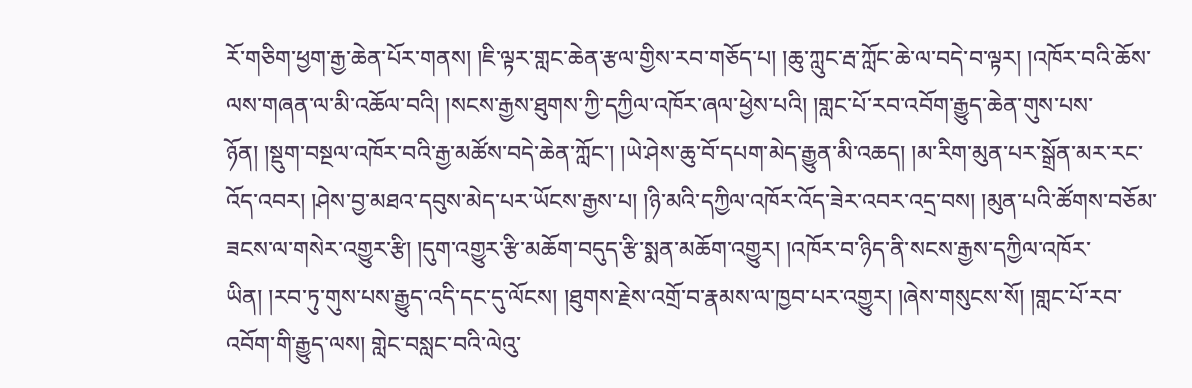རོ་གཅིག་ཕྱག་རྒྱ་ཆེན་པོར་གནས། །ཇི་ལྟར་གླང་ཆེན་རྩལ་གྱིས་རབ་གཅོད་པ། །ཆུ་ཀླུང་རྦ་ཀློང་ཆེ་ལ་བདེ་བ་ལྟར། །འཁོར་བའི་ཆོས་ལས་གཞན་ལ་མི་འཆོལ་བའི། །སངས་རྒྱས་ཐུགས་ཀྱི་དཀྱིལ་འཁོར་ཞལ་ཕྱེས་པའི། །གླང་པོ་རབ་འབོག་རྒྱུད་ཆེན་གུས་པས་ཉོན། །སྡུག་བསྔལ་འཁོར་བའི་རྒྱ་མཚོས་བདེ་ཆེན་ཀློང་། །ཡེ་ཤེས་ཆུ་བོ་དཔག་མེད་རྒྱུན་མི་འཆད། །མ་རིག་མུན་པར་སྒྲོན་མར་རང་འོད་འབར། །ཤེས་བྱ་མཐའ་དབུས་མེད་པར་ཡོངས་རྒྱས་པ། །ཉི་མའི་དཀྱིལ་འཁོར་འོད་ཟེར་འབར་འདྲ་བས། །མུན་པའི་ཚོགས་བཅོམ་ཟངས་ལ་གསེར་འགྱུར་རྩི། །དུག་འགྱུར་རྩི་མཆོག་བདུད་རྩི་སྨན་མཆོག་འགྱུར། །འཁོར་བ་ཉིད་ནི་སངས་རྒྱས་དཀྱིལ་འཁོར་ཡིན། །རབ་ཏུ་གུས་པས་རྒྱུད་འདི་དང་དུ་ལོངས། །ཐུགས་རྗེས་འགྲོ་བ་རྣམས་ལ་ཁྱབ་པར་འགྱུར། །ཞེས་གསུངས་སོ། །གླང་པོ་རབ་འབོག་གི་རྒྱུད་ལས། གླེང་བསླང་བའི་ལེའུ་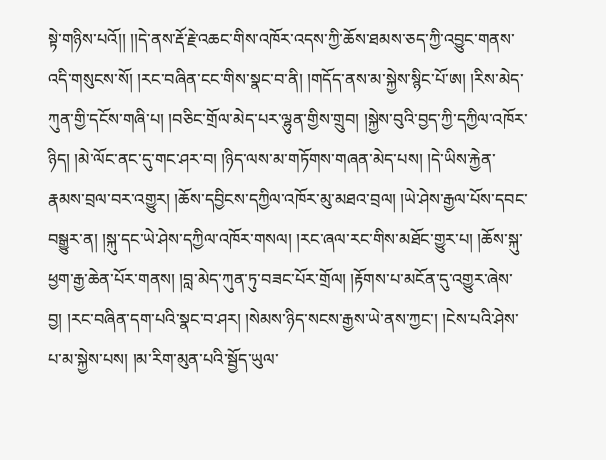སྟེ་གཉིས་པའོ།། །།དེ་ནས་རྡོ་རྗེ་འཆང་གིས་འཁོར་འདས་ཀྱི་ཆོས་ཐམས་ཅད་ཀྱི་འབྱུང་གནས་འདི་གསུངས་སོ། །རང་བཞིན་ངང་གིས་སྣང་བ་ནི། །གདོད་ནས་མ་སྐྱེས་སྙིང་པོ་ཨ། །རིས་མེད་ཀུན་གྱི་དངོས་གཞི་པ། །བཅིང་གྲོལ་མེད་པར་ལྷུན་གྱིས་གྲུབ། །སྐྱེས་བུའི་བྱད་ཀྱི་དཀྱིལ་འཁོར་ཉིད། །མེ་ལོང་ནང་དུ་གང་ཤར་བ། །ཉིད་ལས་མ་གཏོགས་གཞན་མེད་པས། །དེ་ཡིས་རྐྱེན་རྣམས་བྲལ་བར་འགྱུར། །ཆོས་དབྱིངས་དཀྱིལ་འཁོར་མུ་མཐའ་བྲལ། །ཡེ་ཤེས་རྒྱལ་པོས་དབང་བསྒྱུར་ན། །སྐུ་དང་ཡེ་ཤེས་དཀྱིལ་འཁོར་གསལ། །རང་ཞལ་རང་གིས་མཐོང་གྱུར་པ། །ཆོས་སྐུ་ཕྱག་རྒྱ་ཆེན་པོར་གནས། །བླ་མེད་ཀུན་ཏུ་བཟང་པོར་གྲོལ། །རྟོགས་པ་མངོན་དུ་འགྱུར་ཞེས་བྱ། །རང་བཞིན་དག་པའི་སྣང་བ་ཤར། །སེམས་ཉིད་སངས་རྒྱས་ཡེ་ནས་ཀྱང་། །ངེས་པའི་ཤེས་པ་མ་སྐྱེས་པས། །མ་རིག་མུན་པའི་སྦྱོད་ཡུལ་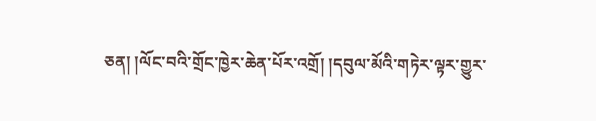ཅན། །ལོང་བའི་གྲོང་ཁྱེར་ཆེན་པོར་འགྲོ། །དབུལ་མོའི་གཏེར་ལྟར་གྱུར་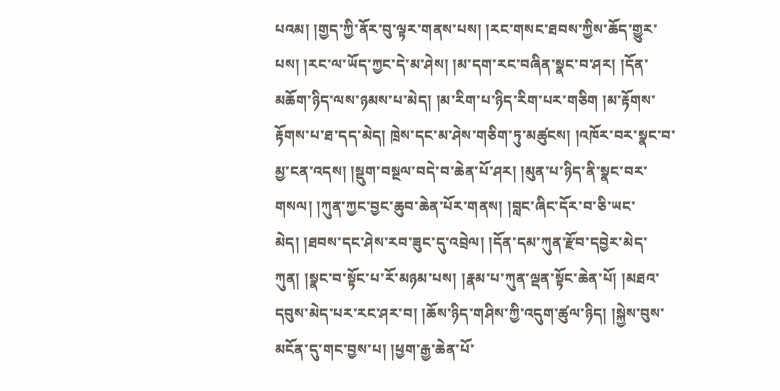པའམ། །གྱད་ཀྱི་ནོར་བུ་ལྟར་གནས་པས། །རང་གསང་ཐབས་ཀྱིས་ཆོད་གྱུར་པས། །རང་ལ་ཡོད་ཀྱང་དེ་མ་ཤེས། །མ་དག་རང་བཞིན་སྣང་བ་ཤར། །དོན་མཆོག་ཉིད་ལས་ཉམས་པ་མེད། །མ་རིག་པ་ཉིད་རིག་པར་གཅིག །མ་རྟོགས་རྟོགས་པ་ཐ་དད་མེད། ཁྲེས་དང་མ་ཤེས་གཅིག་ཏུ་མཚུངས། །འཁོར་བར་སྣང་བ་མྱ་ངན་འདས། །སྡུག་བསྔལ་བདེ་བ་ཆེན་པོ་ཤར། །མུན་པ་ཉིད་ནི་སྣང་བར་གསལ། །ཀུན་ཀྱང་བྱང་ཆུབ་ཆེན་པོར་གནས། །བླང་ཞིང་དོར་བ་ཅི་ཡང་མེད། །ཐབས་དང་ཤེས་རབ་ཟུང་དུ་འབྲེལ། །དོན་དམ་ཀུན་རྫོབ་དབྱེར་མེད་ཀུན། །སྣང་བ་སྟོང་པ་རོ་མཉམ་པས། །རྣམ་པ་ཀུན་ལྡན་སྟོང་ཆེན་པོ། །མཐའ་དབུས་མེད་པར་རང་ཤར་བ། །ཆོས་ཉིད་གཤིས་ཀྱི་འདུག་ཚུལ་ཉིད། །སྐྱེས་བུས་མངོན་དུ་གང་བྱས་པ། །ཕྱག་རྒྱ་ཆེན་པོ་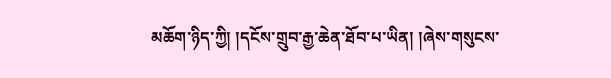མཆོག་ཉིད་ཀྱི། །དངོས་གྲུབ་རྒྱ་ཆེན་ཐོབ་པ་ཡིན། །ཞེས་གསུངས་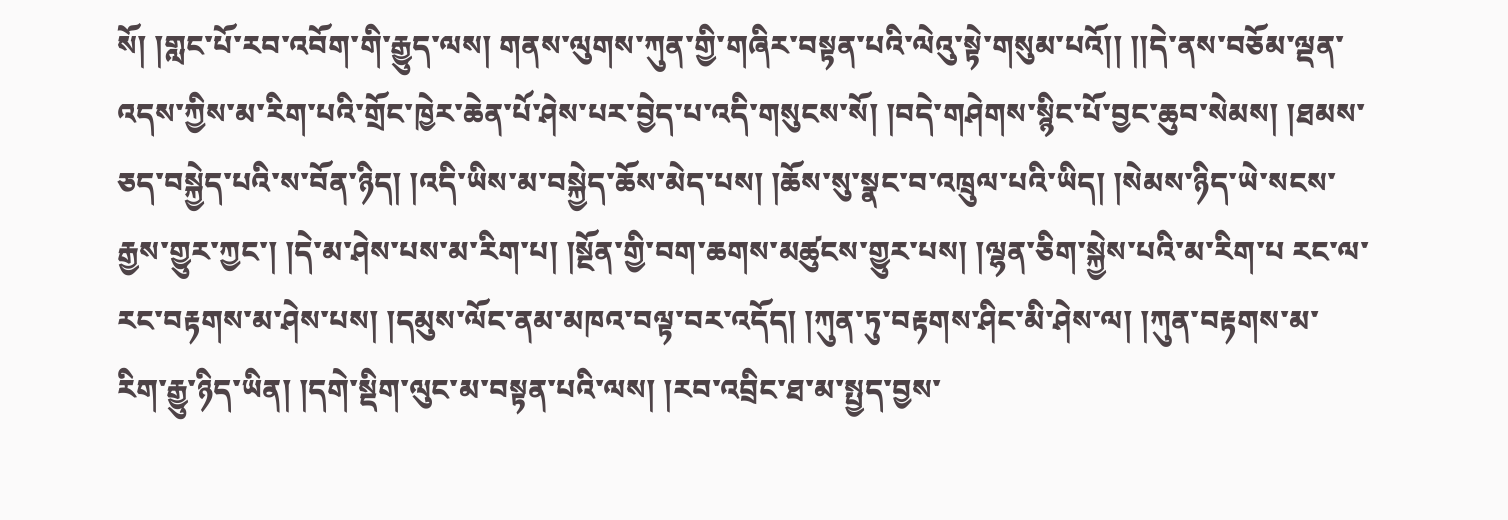སོ། །གླང་པོ་རབ་འབོག་གི་རྒྱུད་ལས། གནས་ལུགས་ཀུན་གྱི་གཞིར་བསྟན་པའི་ལེའུ་སྟེ་གསུམ་པའོ།། །།དེ་ནས་བཅོམ་ལྡན་འདས་ཀྱིས་མ་རིག་པའི་གྲོང་ཁྱེར་ཆེན་པོ་ཤེས་པར་བྱེད་པ་འདི་གསུངས་སོ། །བདེ་གཤེགས་སྙིང་པོ་བྱང་ཆུབ་སེམས། །ཐམས་ཅད་བསྐྱེད་པའི་ས་བོན་ཉིད། །འདི་ཡིས་མ་བསྐྱེད་ཆོས་མེད་པས། །ཆོས་སུ་སྣང་བ་འཁྲུལ་པའི་ཡིད། །སེམས་ཉིད་ཡེ་སངས་རྒྱས་གྱུར་ཀྱང་། །དེ་མ་ཤེས་པས་མ་རིག་པ། །སྔོན་གྱི་བག་ཆགས་མཚུངས་གྱུར་པས། །ལྷན་ཅིག་སྐྱེས་པའི་མ་རིག་པ རང་ལ་རང་བརྟགས་མ་ཤེས་པས། །དམུས་ལོང་ནམ་མཁའ་བལྟ་བར་འདོད། །ཀུན་ཏུ་བརྟགས་ཤིང་མི་ཤེས་ལ། །ཀུན་བརྟགས་མ་རིག་རྒྱུ་ཉིད་ཡིན། །དགེ་སྡིག་ལུང་མ་བསྟན་པའི་ལས། །རབ་འབྲིང་ཐ་མ་སྤྱད་བྱས་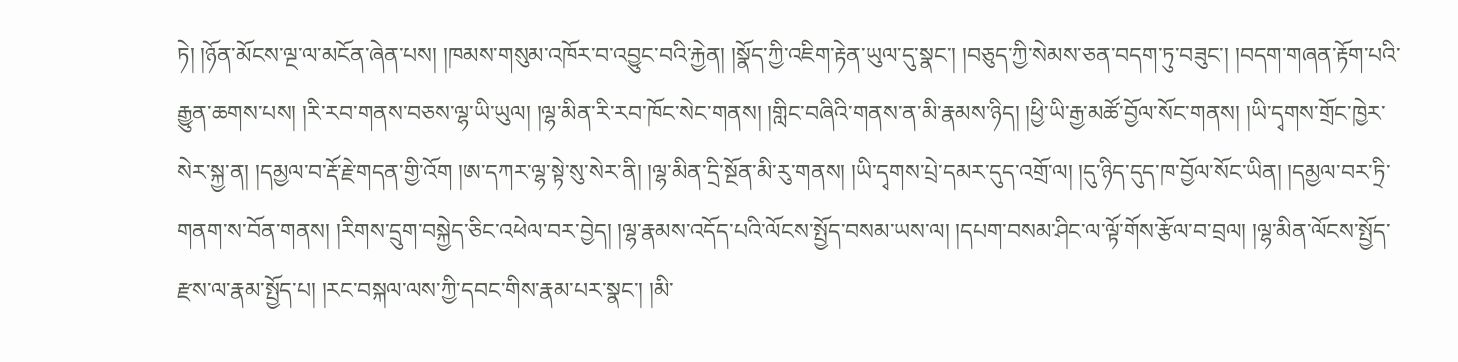ཏེ། །ཉོན་མོངས་ལྔ་ལ་མངོན་ཞེན་པས། །ཁམས་གསུམ་འཁོར་བ་འབྱུང་བའི་རྐྱེན། །སྣོད་ཀྱི་འཇིག་རྟེན་ཡུལ་དུ་སྣང་། །བཅུད་ཀྱི་སེམས་ཅན་བདག་ཏུ་བཟུང་། །བདག་གཞན་རྟོག་པའི་རྒྱུན་ཆགས་པས། །རི་རབ་གནས་བཅས་ལྷ་ཡི་ཡུལ། །ལྷ་མིན་རི་རབ་ཁོང་སེང་གནས། །གླིང་བཞིའི་གནས་ན་མི་རྣམས་ཉིད། །ཕྱི་ཡི་རྒྱ་མཚོ་བྱོལ་སོང་གནས། །ཡི་དྭགས་གྲོང་ཁྱེར་སེར་སྐྱ་ན། །དམྱལ་བ་རྡོ་རྗེ་གདན་གྱི་འོག །ཨ་དཀར་ལྷ་སྟེ་སུ་སེར་ནི། །ལྷ་མིན་དྲི་སྔོན་མི་རུ་གནས། །ཡི་དྭགས་པྲེ་དམར་དུད་འགྲོ་ལ། །དུ་ཉིད་དུད་ཁ་བྱོལ་སོང་ཡིན། །དམྱལ་བར་ཏྲི་གནག་ས་བོན་གནས། །རིགས་དྲུག་བསྐྱེད་ཅིང་འཕེལ་བར་བྱེད། །ལྷ་རྣམས་འདོད་པའི་ལོངས་སྤྱོད་བསམ་ཡས་ལ། །དཔག་བསམ་ཤིང་ལ་ལྟོ་གོས་རྩོལ་བ་བྲལ། །ལྷ་མིན་ལོངས་སྤྱོད་རྫས་ལ་རྣམ་སྤྱོད་པ། །རང་བསྐལ་ལས་ཀྱི་དབང་གིས་རྣམ་པར་སྣང་། །མི་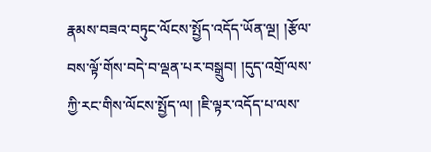རྣམས་བཟའ་བཏུང་ལོངས་སྤྱོད་འདོད་ཡོན་ལྔ། །རྩོལ་བས་ལྟོ་གོས་བདེ་བ་ལྡན་པར་བསྒྲུབ། །དུད་འགྲོ་ལས་ཀྱི་རང་གིས་ལོངས་སྤྱོད་ལ། །ཇི་ལྟར་འདོད་པ་ལས་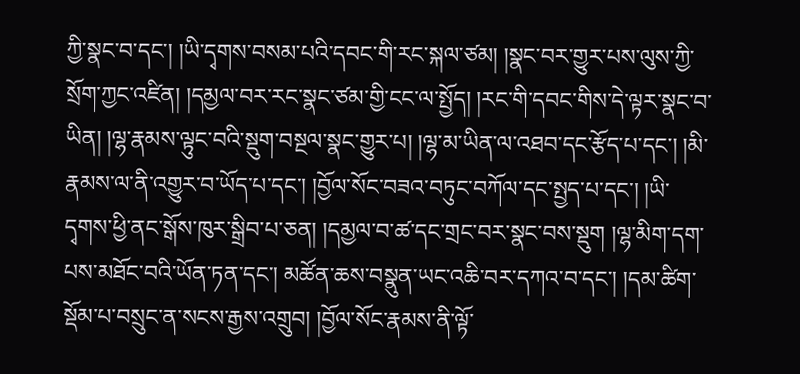ཀྱི་སྣང་བ་དང་། །ཡི་དྭགས་བསམ་པའི་དབང་གི་རང་སྐལ་ཙམ། །སྣང་བར་གྱུར་པས་ལུས་ཀྱི་སྲོག་ཀྱང་འཛིན། །དམྱལ་བར་རང་སྣང་ཙམ་གྱི་ངང་ལ་སྤྱོད། །རང་གི་དབང་གིས་དེ་ལྟར་སྣང་བ་ཡིན། །ལྷ་རྣམས་ལྟུང་བའི་སྡུག་བསྔལ་སྣང་གྱུར་པ། །ལྷ་མ་ཡིན་ལ་འཐབ་དང་རྩོད་པ་དང་། །མི་རྣམས་ལ་ནི་འགྱུར་བ་ཡོད་པ་དང་། །བྱོལ་སོང་བཟའ་བཏུང་བཀོལ་དང་སྤྱད་པ་དང་། །ཡི་དྭགས་ཕྱི་ནང་སྒོས་ཁུར་སྒྲིབ་པ་ཅན། །དམྱལ་བ་ཚ་དང་གྲང་བར་སྣང་བས་སྡུག །ལྷ་མིག་དག་པས་མཐོང་བའི་ཡོན་ཏན་དང་། མཚོན་ཆས་བསྣུན་ཡང་འཆི་བར་དཀའ་བ་དང་། །དམ་ཚིག་སྡོམ་པ་བསྲུང་ན་སངས་རྒྱས་འགྲུབ། །བྱོལ་སོང་རྣམས་ནི་ལྟོ་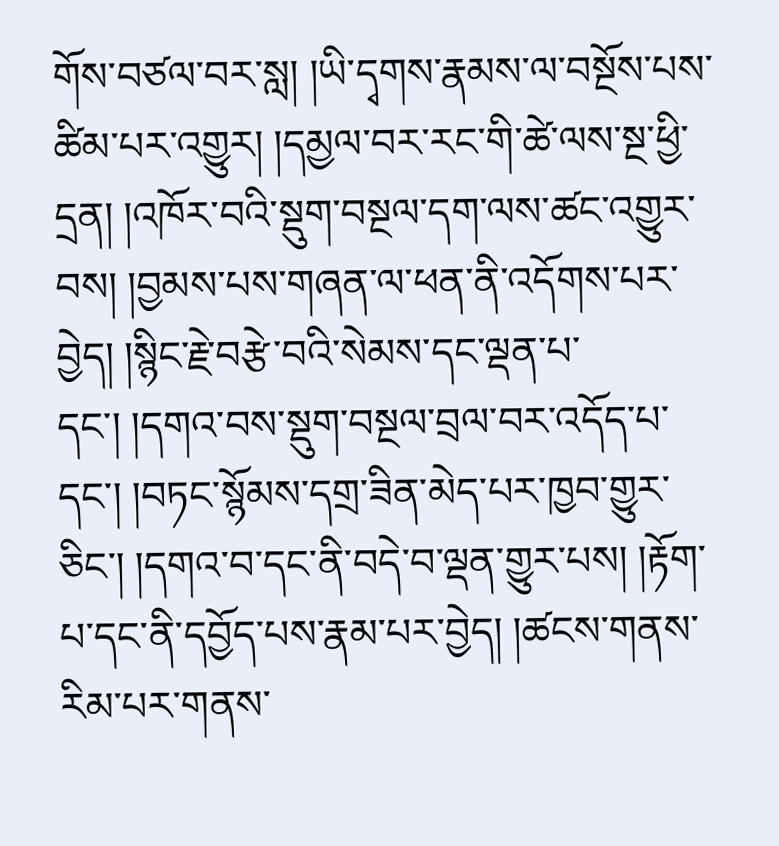གོས་བཙལ་བར་སླ། །ཡི་དྭགས་རྣམས་ལ་བསྔོས་པས་ཚིམ་པར་འགྱུར། །དམྱལ་བར་རང་གི་ཚེ་ལས་སྔ་ཕྱི་དྲན། །འཁོར་བའི་སྡུག་བསྔལ་དག་ལས་ཚང་འགྱུར་བས། །བྱམས་པས་གཞན་ལ་ཕན་ནི་འདོགས་པར་བྱེད། །སྙིང་རྗེ་བརྩེ་བའི་སེམས་དང་ལྡན་པ་དང་། །དགའ་བས་སྡུག་བསྔལ་བྲལ་བར་འདོད་པ་དང་། །བཏང་སྙོམས་དགྲ་ཟིན་མེད་པར་ཁྱབ་གྱུར་ཅིང་། །དགའ་བ་དང་ནི་བདེ་བ་ལྡན་གྱུར་པས། །རྟོག་པ་དང་ནི་དབྱོད་པས་རྣམ་པར་བྱེད། །ཚངས་གནས་རིམ་པར་གནས་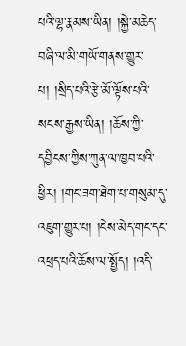པའི་ལྷ་རྣམས་ཡིན། །སྐྱེ་མཆེད་བཞི་ལ་མི་གཡོ་གནས་གྱུར་པ། །སྲིད་པའི་རྩེ་མོ་ལྟོས་པའི་སངས་རྒྱས་ཡིན། །ཆོས་ཀྱི་དབྱིངས་ཀྱིས་ཀུན་ལ་ཁྱབ་པའི་ཕྱིར། །གང་ཟག་ཐེག་པ་གསུམ་དུ་འཇུག་གྱུར་པ། །ངེས་མེད་གང་དང་འཕྲད་པའི་ཆོས་ལ་སྤྱོད། །འདི་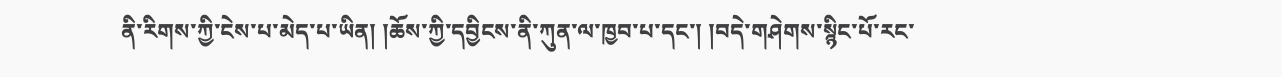ནི་རིགས་ཀྱི་ངེས་པ་མེད་པ་ཡིན། །ཆོས་ཀྱི་དབྱིངས་ནི་ཀུན་ལ་ཁྱབ་པ་དང་། །བདེ་གཤེགས་སྙིང་པོ་རང་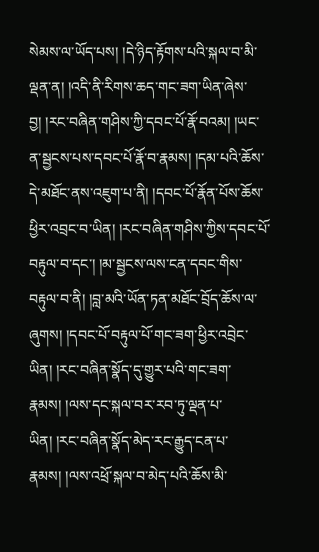སེམས་ལ་ཡོད་པས། །དེ་ཉིད་རྟོགས་པའི་སྐལ་བ་མི་ལྡན་ན། །འདི་ནི་རིགས་ཆད་གང་ཟག་ཡིན་ཞེས་བྱ། །རང་བཞིན་གཤིས་ཀྱི་དབང་པོ་རྣོ་བའམ། །ཡང་ན་སྦྱངས་པས་དབང་པོ་རྣོ་བ་རྣམས། །དམ་པའི་ཆོས་དེ་མཐོང་ནས་འཇུག་པ་ནི། །དབང་པོ་རྣོན་པོས་ཆོས་ཕྱིར་འབྲང་བ་ཡིན། །རང་བཞིན་གཤིས་ཀྱིས་དབང་པོ་བརྟུལ་བ་དང་། །མ་སྦྱངས་ལས་ངན་དབང་གིས་བརྟུལ་བ་ནི། །བླ་མའི་ཡོན་ཏན་མཐོང་བྲོད་ཆོས་ལ་ཞུགས། །དབང་པོ་བརྟུལ་པོ་གང་ཟག་ཕྱིར་འབྲེང་ཡིན། །རང་བཞིན་སྣོད་དུ་གྱུར་པའི་གང་ཟག་རྣམས། །ལས་དང་སྐལ་བར་རབ་ཏུ་ལྡན་པ་ཡིན། །རང་བཞིན་སྣོད་མེད་རང་རྒྱུད་ངན་པ་རྣམས། །ལས་འཕྲོ་སྐལ་བ་མེད་པའི་ཆོས་མི་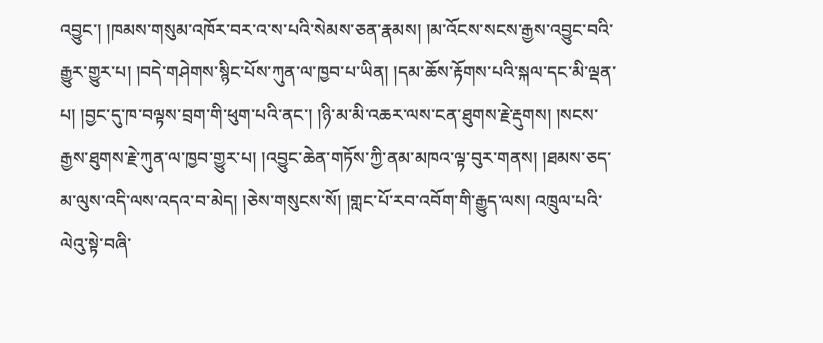འབྱུང་། །ཁམས་གསུམ་འཁོར་བར་འ་ས་པའི་སེམས་ཅན་རྣམས། །མ་འོངས་སངས་རྒྱས་འབྱུང་བའི་རྒྱུར་གྱུར་པ། །བདེ་གཤེགས་སྙིང་པོས་ཀུན་ལ་ཁྱབ་པ་ཡིན། །དམ་ཆོས་རྟོགས་པའི་སྐལ་དང་མི་ལྡན་པ། །བྱང་དུ་ཁ་བལྟས་བྲག་གི་ཕུག་པའི་ནང་། །ཉི་མ་མི་འཆར་ལས་ངན་ཐུགས་རྗེ་རྡུགས། །སངས་རྒྱས་ཐུགས་རྗེ་ཀུན་ལ་ཁྱབ་གྱུར་པ། །འབྱུང་ཆེན་གཏོས་ཀྱི་ནམ་མཁའ་ལྟ་བུར་གནས། །ཐམས་ཅད་མ་ལུས་འདི་ལས་འདའ་བ་མེད། །ཅེས་གསུངས་སོ། །གླང་པོ་རབ་འབོག་གི་རྒྱུད་ལས། འཁྲུལ་པའི་ལེའུ་སྟེ་བཞི་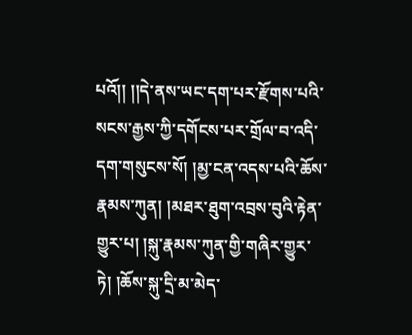པའོ།། །།དེ་ནས་ཡང་དག་པར་རྫོགས་པའི་སངས་རྒྱས་ཀྱི་དགོངས་པར་གྲོལ་བ་འདི་དག་གསུངས་སོ། །མྱ་ངན་འདས་པའི་ཆོས་རྣམས་ཀུན། །མཐར་ཐུག་འབྲས་བུའི་རྟེན་གྱུར་པ། །སྐུ་རྣམས་ཀུན་གྱི་གཞིར་གྱུར་ཏེ། །ཆོས་སྐུ་དྲི་མ་མེད་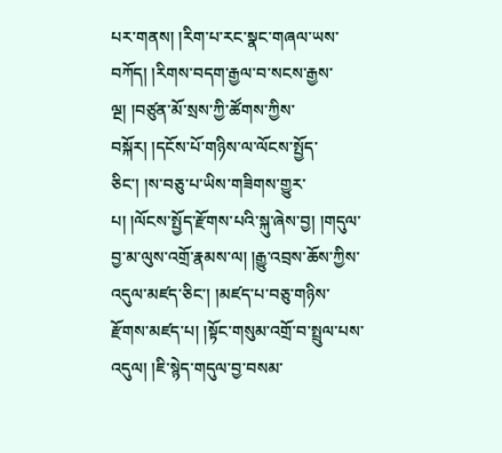པར་གནས། །རིག་པ་རང་སྣང་གཞལ་ཡས་བཀོད། །རིགས་བདག་རྒྱལ་བ་སངས་རྒྱས་ལྔ། །བཙུན་མོ་སྲས་ཀྱི་ཚོགས་ཀྱིས་བསྐོར། །དངོས་པོ་གཉིས་ལ་ལོངས་སྤྱོད་ཅིང་། །ས་བཅུ་པ་ཡིས་གཟིགས་གྱུར་པ། །ལོངས་སྤྱོད་རྫོགས་པའི་སྐུ་ཞེས་བྱ། །གདུལ་བྱ་མ་ལུས་འགྲོ་རྣམས་ལ། །རྒྱུ་འབྲས་ཆོས་ཀྱིས་འདུལ་མཛད་ཅིང་། །མཛད་པ་བཅུ་གཉིས་རྫོགས་མཛད་པ། །སྟོང་གསུམ་འགྲོ་བ་སྤྲུལ་པས་འདུལ། །ཇི་སྙེད་གདུལ་བྱ་བསམ་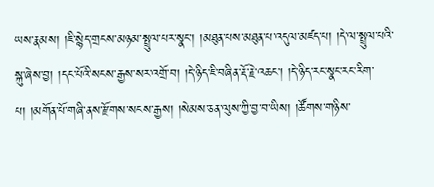ཡས་རྣམས། །ཇི་སྙེད་གྲངས་མཉམ་སྤྲུལ་པར་སྣང་། །མཐུན་པས་མཐུན་པ་འདུལ་མཛད་པ། །དེ་ལ་སྤྲུལ་པའི་སྐུ་ཞེས་བྱ། །དང་པོའི་སངས་རྒྱས་སར་འགྲོ་བ། །དེ་ཉིད་ཇི་བཞིན་རྡོ་རྗེ་འཆང་། །དེ་ཉིད་རང་སྣང་རང་རིག་པ། །མགོན་པོ་གཞི་ནས་རྫོགས་སངས་རྒྱས། །སེམས་ཅན་ལུས་ཀྱི་བྱ་བ་ཡིས། །ཚོགས་གཉིས་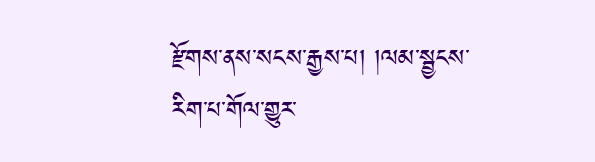རྫོགས་ནས་སངས་རྒྱས་པ། །ལམ་སྦྱངས་རིག་པ་གོལ་གྱུར་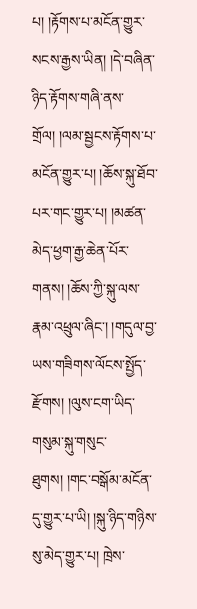པ། །རྟོགས་པ་མངོན་གྱུར་སངས་རྒྱས་ཡིན། །དེ་བཞིན་ཉིད་རྟོགས་གཞི་ནས་གྲོལ། །ལམ་སྦྱངས་རྟོགས་པ་མངོན་གྱུར་པ། །ཆོས་སྐུ་ཐོབ་པར་གང་གྱུར་པ། །མཚན་མེད་ཕྱག་རྒྱ་ཆེན་པོར་གནས། །ཆོས་ཀྱི་སྐུ་ལས་རྣམ་འཕྲུལ་ཞིང་། །གདུལ་བྱ་ཡས་གཟིགས་ལོངས་སྤྱོད་རྫོགས། །ལུས་ངག་ཡིད་གསུམ་སྐུ་གསུང་ཐུགས། །གང་བསྒོམ་མངོན་དུ་གྱུར་པ་ཡི། །སྐུ་ཉིད་གཉིས་སུ་མེད་གྱུར་པ། ཁྲེས་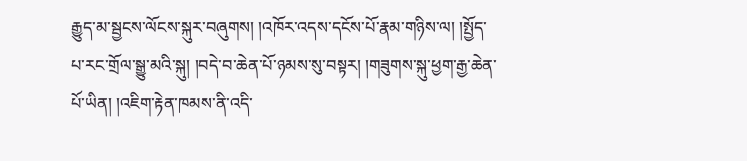རྒྱུད་མ་སྦྱངས་ལོངས་སྐུར་བཞུགས། །འཁོར་འདས་དངོས་པོ་རྣམ་གཉིས་ལ། །སྤྱོད་པ་རང་གྲོལ་སྒྱུ་མའི་སྐུ། །བདེ་བ་ཆེན་པོ་ཉམས་སུ་བསྟར། །གཟུགས་སྐུ་ཕྱག་རྒྱ་ཆེན་པོ་ཡིན། །འཇིག་རྟེན་ཁམས་ནི་འདི་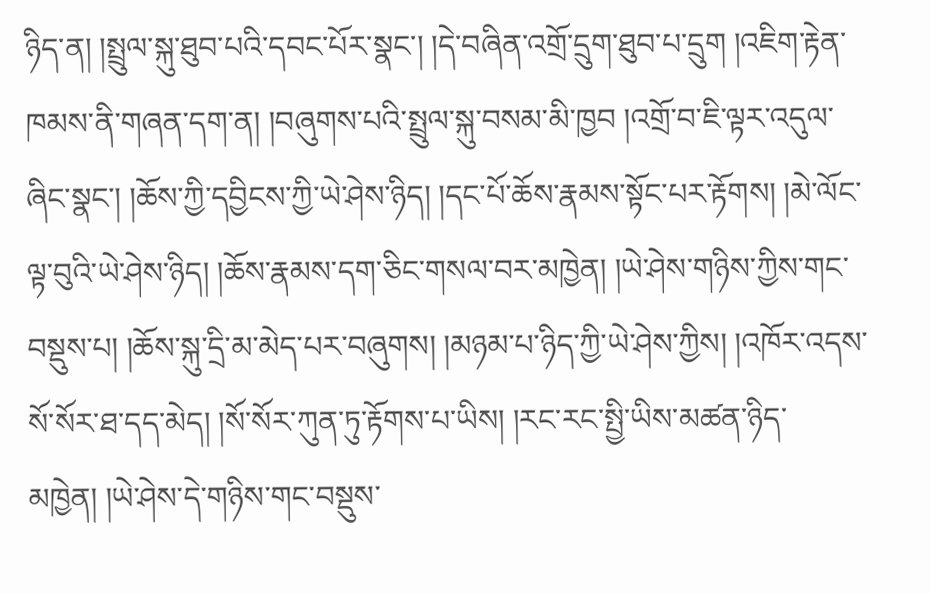ཉིད་ན། །སྤྲུལ་སྐུ་ཐུབ་པའི་དབང་པོར་སྣང་། །དེ་བཞིན་འགྲོ་དྲུག་ཐུབ་པ་དྲུག །འཇིག་རྟེན་ཁམས་ནི་གཞན་དག་ན། །བཞུགས་པའི་སྤྲུལ་སྐུ་བསམ་མི་ཁྱབ །འགྲོ་བ་ཇི་ལྟར་འདུལ་ཞིང་སྣང་། །ཆོས་ཀྱི་དབྱིངས་ཀྱི་ཡེ་ཤེས་ཉིད། །དང་པོ་ཆོས་རྣམས་སྟོང་པར་རྟོགས། །མེ་ལོང་ལྟ་བུའི་ཡེ་ཤེས་ཉིད། །ཆོས་རྣམས་དག་ཅིང་གསལ་བར་མཁྱེན། །ཡེ་ཤེས་གཉིས་ཀྱིས་གང་བསྡུས་པ། །ཆོས་སྐུ་དྲི་མ་མེད་པར་བཞུགས། །མཉམ་པ་ཉིད་ཀྱི་ཡེ་ཤེས་ཀྱིས། །འཁོར་འདས་སོ་སོར་ཐ་དད་མེད། །སོ་སོར་ཀུན་ཏུ་རྟོགས་པ་ཡིས། །རང་རང་སྤྱི་ཡིས་མཚན་ཉིད་མཁྱེན། །ཡེ་ཤེས་དེ་གཉིས་གང་བསྡུས་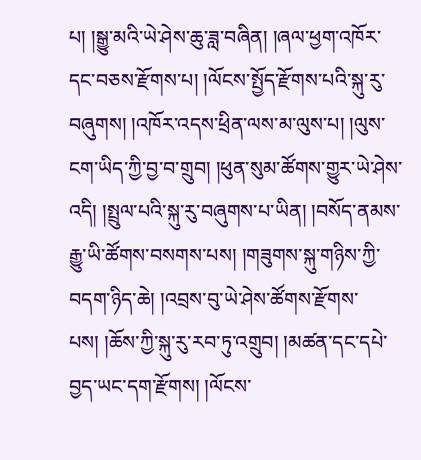པ། །སྒྱུ་མའི་ཡེ་ཤེས་ཆུ་ཟླ་བཞིན། །ཞལ་ཕྱག་འཁོར་དང་བཅས་རྫོགས་པ། །ལོངས་སྤྱོད་རྫོགས་པའི་སྐུ་རུ་བཞུགས། །འཁོར་འདས་ཕྲིན་ལས་མ་ལུས་པ། །ལུས་ངག་ཡིད་ཀྱི་བྱ་བ་གྲུབ། །ཕུན་སུམ་ཚོགས་གྱུར་ཡེ་ཤེས་འདི། །སྤྲུལ་པའི་སྐུ་རུ་བཞུགས་པ་ཡིན། །བསོད་ནམས་རྒྱུ་ཡི་ཚོགས་བསགས་པས། །གཟུགས་སྐུ་གཉིས་ཀྱི་བདག་ཉིད་ཆེ། །འབྲས་བུ་ཡེ་ཤེས་ཚོགས་རྫོགས་པས། །ཆོས་ཀྱི་སྐུ་རུ་རབ་ཏུ་འགྲུབ། །མཚན་དང་དཔེ་བྱད་ཡང་དག་རྫོགས། །ལོངས་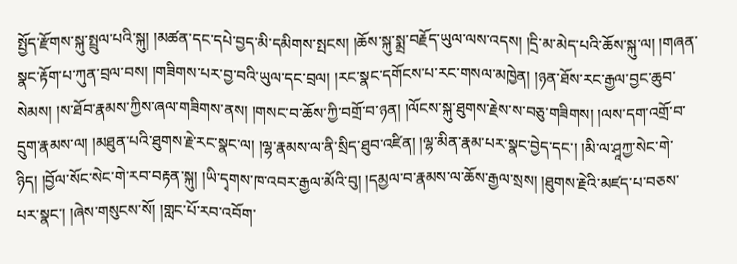སྤྱོད་རྫོགས་སྐུ་སྤྲུལ་པའི་སྐུ། །མཚན་དང་དཔེ་བྱད་མི་དམིགས་སྤངས། །ཆོས་སྐུ་སྨྲ་བརྗོད་ཡུལ་ལས་འདས། །དྲི་མ་མེད་པའི་ཆོས་སྐུ་ལ། །གཞན་སྣང་རྟོག་པ་ཀུན་བྲལ་བས། །གཟིགས་པར་བྱ་བའི་ཡུལ་དང་བྲལ། །རང་སྣང་དགོངས་པ་རང་གསལ་མཁྱེན། །ཉན་ཐོས་རང་རྒྱལ་བྱང་ཆུབ་སེམས། །ས་ཐོབ་རྣམས་ཀྱིས་ཞལ་གཟིགས་ནས། །གསང་བ་ཆོས་ཀྱི་བགྲོ་བ་ཉན། །ལོངས་སྐུ་ཐུགས་རྗེས་ས་བཅུ་གཟིགས། །ལས་དག་འགྲོ་བ་དྲུག་རྣམས་ལ། །མཐུན་པའི་ཐུགས་རྗེ་རང་སྣང་ལ། །ལྷ་རྣམས་ལ་ནི་སྲིད་ཐུབ་འཛིན། །ལྷ་མིན་རྣམ་པར་སྣང་བྱེད་དང་། །མི་ལ་ཤཱཀྱ་སེང་གེ་ཉིད། །བྱོལ་སོང་སེང་གེ་རབ་བརྟན་སྐུ། །ཡི་དྭགས་ཁ་འབར་རྒྱལ་མོའི་བུ། །དམྱལ་བ་རྣམས་ལ་ཆོས་རྒྱལ་སྲས། །ཐུགས་རྗེའི་མཛད་པ་བཅས་པར་སྣང་། །ཞེས་གསུངས་སོ། །གླང་པོ་རབ་འབོག་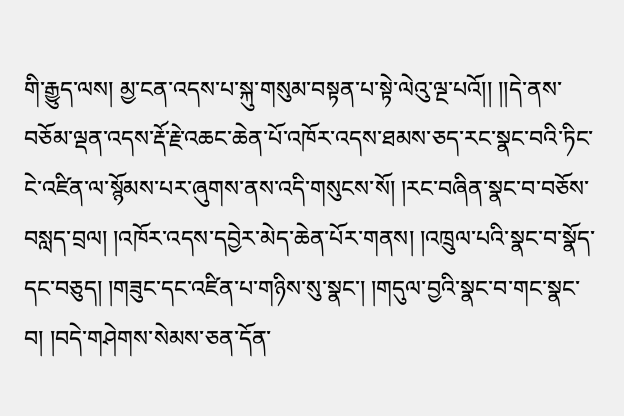གི་རྒྱུད་ལས། མྱ་ངན་འདས་པ་སྐུ་གསུམ་བསྟན་པ་སྟེ་ལེའུ་ལྔ་པའོ།། །།དེ་ནས་བཅོམ་ལྡན་འདས་རྡོ་རྗེ་འཆང་ཆེན་པོ་འཁོར་འདས་ཐམས་ཅད་རང་སྣང་བའི་ཏིང་ངེ་འཛིན་ལ་སྙོམས་པར་ཞུགས་ནས་འདི་གསུངས་སོ། །རང་བཞིན་སྣང་བ་བཅོས་བསླད་བྲལ། །འཁོར་འདས་དབྱེར་མེད་ཆེན་པོར་གནས། །འཁྲུལ་པའི་སྣང་བ་སྣོད་དང་བཅུད། །གཟུང་དང་འཛིན་པ་གཉིས་སུ་སྣང་། །གདུལ་བྱའི་སྣང་བ་གང་སྣང་བ། །བདེ་གཤེགས་སེམས་ཅན་དོན་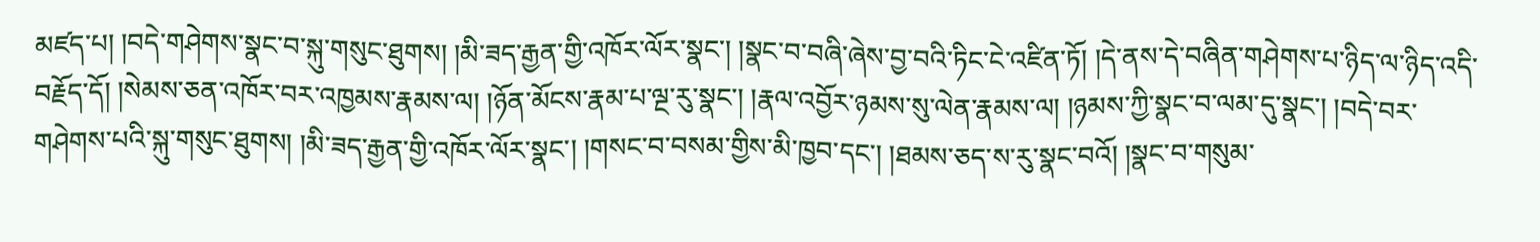མཛད་པ། །བདེ་གཤེགས་སྣང་བ་སྐུ་གསུང་ཐུགས། །མི་ཟད་རྒྱན་གྱི་འཁོར་ལོར་སྣང་། །སྣང་བ་བཞི་ཞེས་བྱ་བའི་ཏིང་ངེ་འཛིན་ཏོ། །དེ་ནས་དེ་བཞིན་གཤེགས་པ་ཉིད་ལ་ཉིད་འདི་བརྗོད་དོ། །སེམས་ཅན་འཁོར་བར་འཁྱམས་རྣམས་ལ། །ཉོན་མོངས་རྣམ་པ་ལྔ་རུ་སྣང་། །རྣལ་འབྱོར་ཉམས་སུ་ལེན་རྣམས་ལ། །ཉམས་ཀྱི་སྣང་བ་ལམ་དུ་སྣང་། །བདེ་བར་གཤེགས་པའི་སྐུ་གསུང་ཐུགས། །མི་ཟད་རྒྱན་གྱི་འཁོར་ལོར་སྣང་། །གསང་བ་བསམ་གྱིས་མི་ཁྱབ་དང་། །ཐམས་ཅད་ས་རུ་སྣང་བའོ། །སྣང་བ་གསུམ་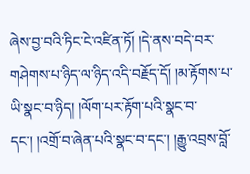ཞེས་བྱ་བའི་ཏིང་ངེ་འཛིན་ཏོ། །དེ་ནས་བདེ་བར་གཤེགས་པ་ཉིད་ལ་ཉིད་འདི་བརྗོད་དོ། །མ་རྟོགས་པ་ཡི་སྣང་བ་ཉིད། །ལོག་པར་རྟོག་པའི་སྣང་བ་དང་། །འགྲོ་བ་ཞེན་པའི་སྣང་བ་དང་། །རྒྱུ་འབྲས་བློ་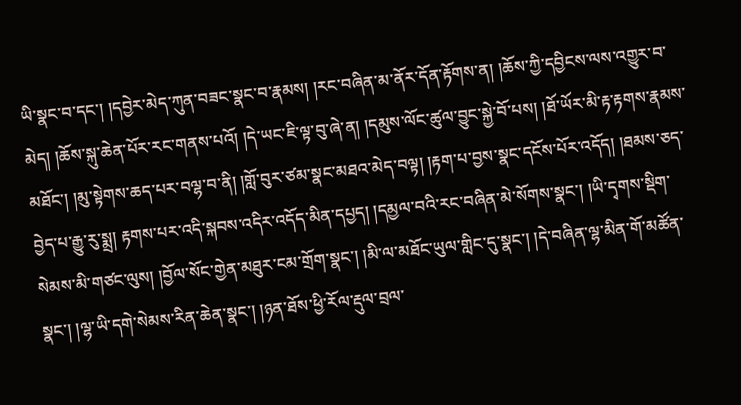ཡི་སྣང་བ་དང་། །དབྱེར་མེད་ཀུན་བཟང་སྣང་བ་རྣམས། །རང་བཞིན་མ་ནོར་དོན་རྟོགས་ན། །ཆོས་ཀྱི་དབྱིངས་ལས་འགྱུར་བ་མེད། །ཆོས་སྐུ་ཆེན་པོར་རང་གནས་པའོ། །དེ་ཡང་ཇི་ལྟ་བུ་ཞེ་ན། །དམུས་ལོང་ཚུལ་བྱུང་སྐྱེ་བོ་པས། །ཐོ་ཡོར་མི་རྟ་རྟགས་རྣམས་མཐོང་། །མུ་སྟེགས་ཆད་པར་བལྷ་བ་ནི། །གློ་བུར་ཙམ་སྣང་མཐའ་མེད་བལྟ། །རྟག་པ་བྱས་སྣང་དངོས་པོར་འདོད། །ཐམས་ཅད་བྱེད་པ་རྒྱུ་རུ་སྨྲ། རྟགས་པར་འདི་སྐབས་འདིར་འདོད་མིན་དཔྱད། །དམྱལ་བའི་རང་བཞིན་མེ་སོགས་སྣང་། །ཡི་དྭགས་སྡིག་སེམས་མི་གཙང་ལུས། །བྱོལ་སོང་གྱེན་མཐུར་ངམ་གྲོག་སྣང་། །མི་ལ་མཐོང་ཡུལ་གླིང་དུ་སྣང་། །དེ་བཞིན་ལྷ་མིན་གོ་མཚོན་སྣང་། །ལྷ་ཡི་དགེ་སེམས་རིན་ཆེན་སྣང་། །ཉན་ཐོས་ཕྱི་རོལ་རྡུལ་བྲལ་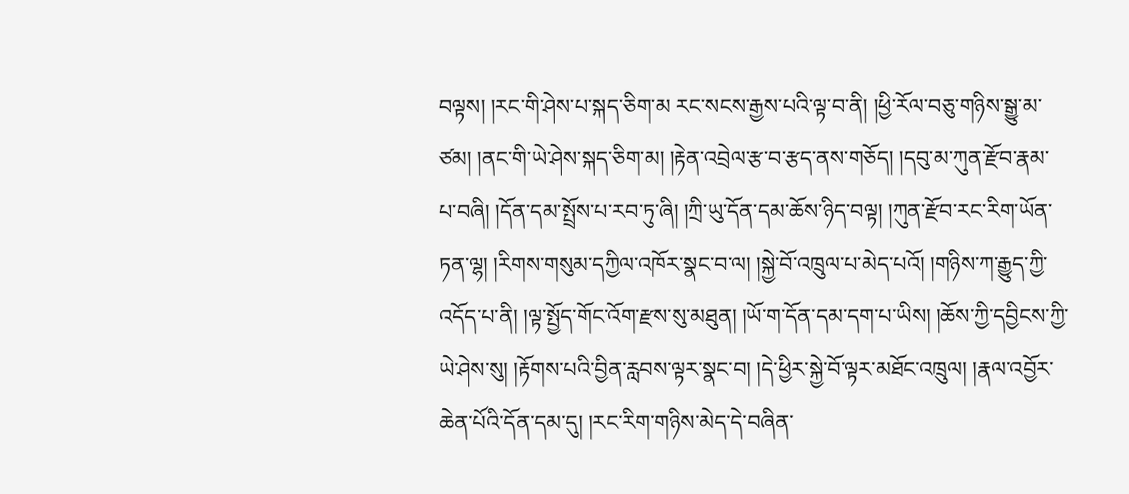བལྟས། །རང་གི་ཤེས་པ་སྐད་ཅིག་མ རང་སངས་རྒྱས་པའི་ལྟ་བ་ནི། །ཕྱི་རོལ་བཅུ་གཉིས་སྒྱུ་མ་ཙམ། །ནང་གི་ཡེ་ཤེས་སྐད་ཅིག་མ། །རྟེན་འབྲེལ་རྩ་བ་རྩད་ནས་གཅོད། །དབུ་མ་ཀུན་རྫོབ་རྣམ་པ་བཞི། །དོན་དམ་སྤྲོས་པ་རབ་ཏུ་ཞི། །ཀྲི་ཡུ་དོན་དམ་ཆོས་ཉིད་བལྟ། །ཀུན་རྫོབ་རང་རིག་ཡོན་ཏན་ལྷ། །རིགས་གསུམ་དཀྱིལ་འཁོར་སྣང་བ་ལ། །སྐྱེ་བོ་འཁྲུལ་པ་མེད་པའོ། །གཉིས་ཀ་རྒྱུད་ཀྱི་འདོད་པ་ནི། །ལྟ་སྤྱོད་གོང་འོག་རྫས་སུ་མཐུན། །ཡོ་ག་དོན་དམ་དག་པ་ཡིས། །ཆོས་ཀྱི་དབྱིངས་ཀྱི་ཡེ་ཤེས་སུ། །རྟོགས་པའི་བྱིན་རླབས་ལྟར་སྣང་བ། །དེ་ཕྱིར་སྐྱེ་བོ་ལྟར་མཐོང་འཁྲུལ། །རྣལ་འབྱོར་ཆེན་པོའི་དོན་དམ་དུ། །རང་རིག་གཉིས་མེད་དེ་བཞིན་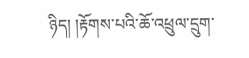ཉིད། །རྟོགས་པའི་ཆོ་འཕྲུལ་དྲུག་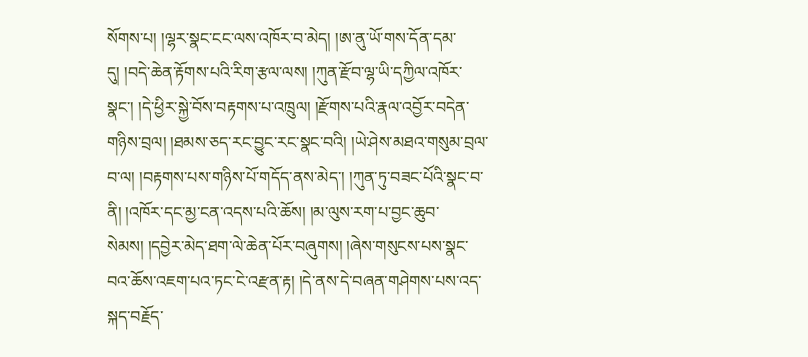སོགས་པ། །ལྷར་སྣང་ངང་ལས་འཁོར་བ་མེད། །ཨ་ནུ་ཡོ་གས་དོན་དམ་དུ། །བདེ་ཆེན་རྟོགས་པའི་རིག་རྩལ་ལས། །ཀུན་རྫོབ་ལྷ་ཡི་དཀྱིལ་འཁོར་སྣང་། །དེ་ཕྱིར་སྐྱེ་བོས་བརྟགས་པ་འཁྲུལ། །རྫོགས་པའི་རྣལ་འབྱོར་བདེན་གཉིས་བྲལ། །ཐམས་ཅད་རང་བྱུང་རང་སྣང་བའི། །ཡེ་ཤེས་མཐའ་གསུམ་བྲལ་བ་ལ། །བརྟགས་པས་གཉིས་པོ་གདོད་ནས་མེད་། །ཀུན་ཏུ་བཟང་པོའི་སྣང་བ་ནི། །འཁོར་དང་མྱ་ངན་འདས་པའི་ཆོས། །མ་ལུས་རག་པ་བྱང་ཆུབ་སེམས། །དབྱེར་མེད་ཐག་ལེ་ཆེན་པོར་བཞུགས། །ཞེས་གསུངས་པས་སྣང་བའ་ཆོས་འཇག་པའ་ཏང་ངེ་འརྫན་རྟ། །དེ་ནས་དེ་བཞན་གཤེགས་པས་འད་སྐད་བརྗོད་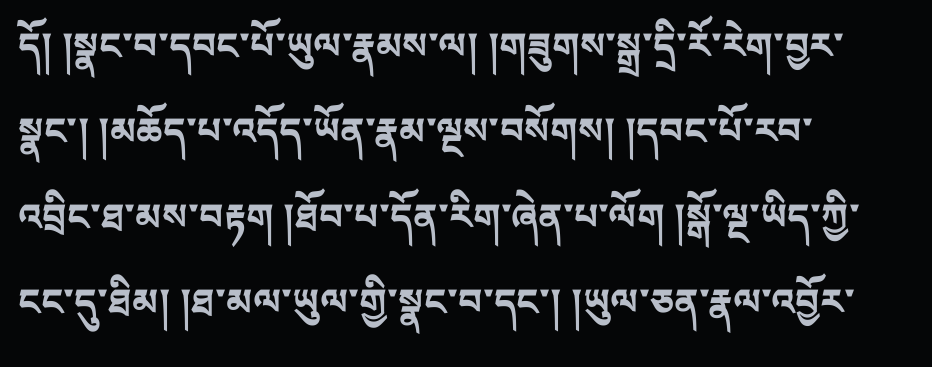དོ། །སྣང་བ་དབང་པོ་ཡུལ་རྣམས་ལ། །གཟུགས་སྒྲ་དྲི་རོ་རེག་བྱར་སྣང་། །མཆོད་པ་འདོད་ཡོན་རྣམ་ལྔས་བསོགས། །དབང་པོ་རབ་འབྲིང་ཐ་མས་བརྟག །ཐོབ་པ་དོན་རིག་ཞེན་པ་ལོག །སྒོ་ལྔ་ཡིད་ཀྱི་ངང་དུ་ཐིམ། །ཐ་མལ་ཡུལ་གྱི་སྣང་བ་དང་། །ཡུལ་ཅན་རྣལ་འབྱོར་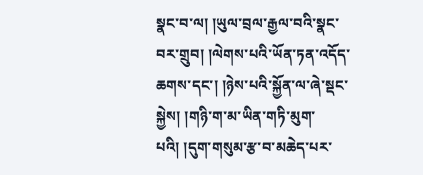སྣང་བ་ལ། །ཡུལ་བྲལ་རྒྱལ་བའི་སྣང་བར་གྲུབ། །ལེགས་པའི་ཡོན་ཏན་འདོད་ཆགས་དང་། །ཉེས་པའི་སྐྱོན་ལ་ཞེ་སྡང་སྐྱེས། །གཉི་ག་མ་ཡིན་གཏི་མུག་པའི། །དུག་གསུམ་རྩ་བ་མཆེད་པར་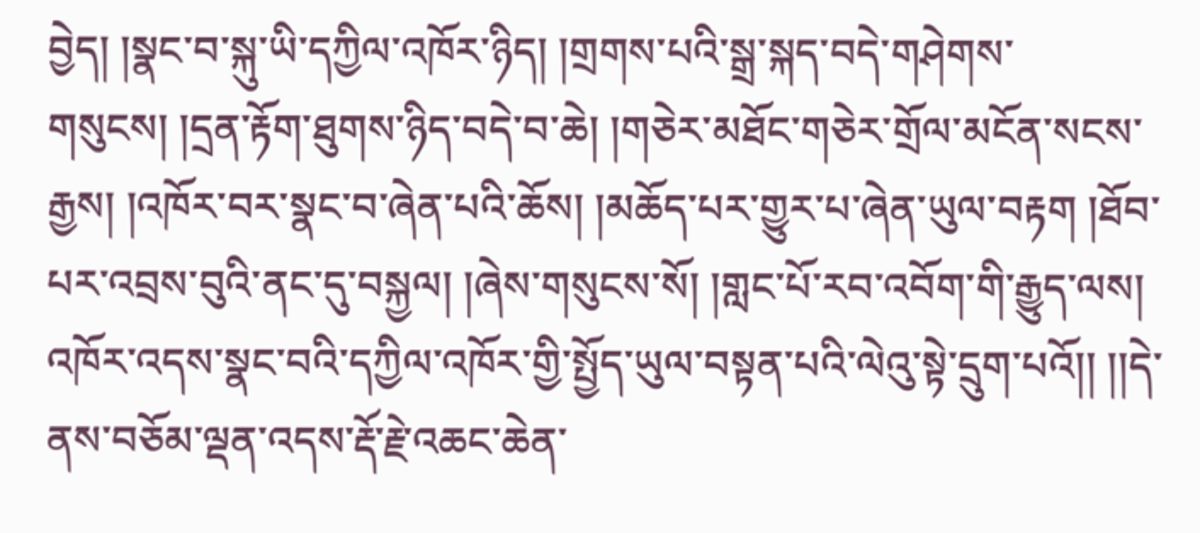བྱེད། །སྣང་བ་སྐུ་ཡི་དཀྱིལ་འཁོར་ཉིད། །གྲགས་པའི་སྒྲ་སྐད་བདེ་གཤེགས་གསུངས། །དྲན་རྟོག་ཐུགས་ཉིད་བདེ་བ་ཆེ། །གཅེར་མཐོང་གཅེར་གྲོལ་མངོན་སངས་རྒྱས། །འཁོར་བར་སྣང་བ་ཞེན་པའི་ཆོས། །མཆོད་པར་གྱུར་པ་ཞེན་ཡུལ་བརྟག །ཐོབ་པར་འབྲས་བུའི་ནང་དུ་བསྐྱལ། །ཞེས་གསུངས་སོ། །གླང་པོ་རབ་འབོག་གི་རྒྱུད་ལས། འཁོར་འདས་སྣང་བའི་དཀྱིལ་འཁོར་གྱི་སྤྱོད་ཡུལ་བསྟན་པའི་ལེའུ་སྟེ་དྲུག་པའོ།། །།དེ་ནས་བཅོམ་ལྡན་འདས་རྡོ་རྗེ་འཆང་ཆེན་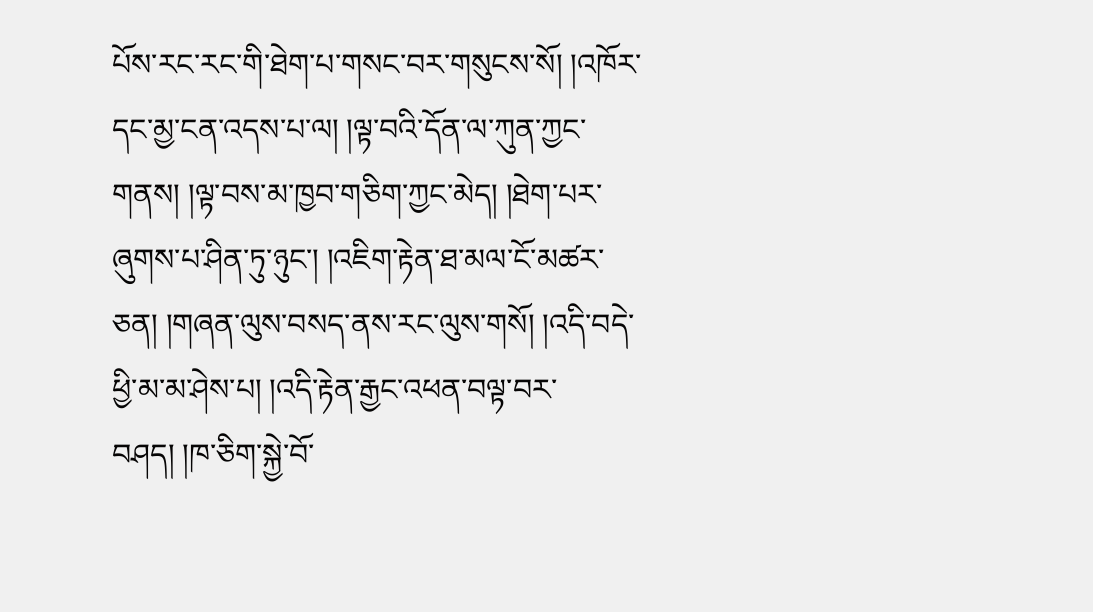པོས་རང་རང་གི་ཐེག་པ་གསང་བར་གསུངས་སོ། །འཁོར་དང་མྱ་ངན་འདས་པ་ལ། །ལྟ་བའི་དོན་ལ་ཀུན་ཀྱང་གནས། །ལྟ་བས་མ་ཁྱབ་གཅིག་ཀྱང་མེད། །ཐེག་པར་ཞུགས་པ་ཤིན་ཏུ་ཉུང་། །འཇིག་རྟེན་ཐ་མལ་ངོ་མཚར་ཅན། །གཞན་ལུས་བསད་ནས་རང་ལུས་གསོ། །འདི་བདེ་ཕྱི་མ་མ་ཤེས་པ། །འདི་རྟེན་རྒྱང་འཕན་བལྟ་བར་བཤད། །ཁ་ཅིག་སྐྱེ་བོ་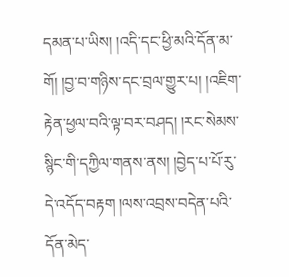དམན་པ་ཡིས། །འདི་དང་ཕྱི་མའི་དོན་མ་གོ། །བྱ་བ་གཉིས་དང་བྲལ་གྱུར་པ། །འཇིག་རྟེན་ཕྱལ་བའི་ལྟ་བར་བཤད། །རང་སེམས་སྙིང་གི་དཀྱིལ་གནས་ནས། །བྱེད་པ་པོ་རུ་དེ་འདོད་བརྟག །ལས་འབྲས་བདེན་པའི་དོན་མེད་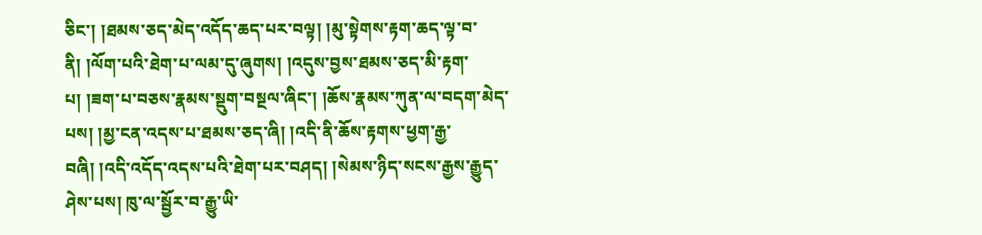ཅིང་། །ཐམས་ཅད་མེད་འདོད་ཆད་པར་བལྟ། །མུ་སྟེགས་རྟག་ཆད་ལྟ་བ་ནི། །ལོག་པའི་ཐེག་པ་ལམ་དུ་ཞུགས། །འདུས་བྱས་ཐམས་ཅད་མི་རྟག་པ། །ཟག་པ་བཅས་རྣམས་སྡུག་བསྔལ་ཞིང་། །ཆོས་རྣམས་ཀུན་ལ་བདག་མེད་པས། །མྱ་ངན་འདས་པ་ཐམས་ཅད་ཞི། །འདི་ནི་ཆོས་རྟགས་ཕྱག་རྒྱ་བཞི། །འདི་འདོད་འདས་པའི་ཐེག་པར་བཤད། །སེམས་ཉིད་སངས་རྒྱས་རྒྱུད་ཤེས་པས། ཁུ་ལ་སྦྱོར་བ་རྒྱུ་ཡི་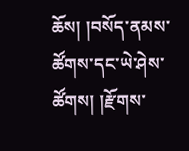ཆོས། །བསོད་ནམས་ཚོགས་དང་ཡེ་ཤེས་ཚོགས། །རྫོགས་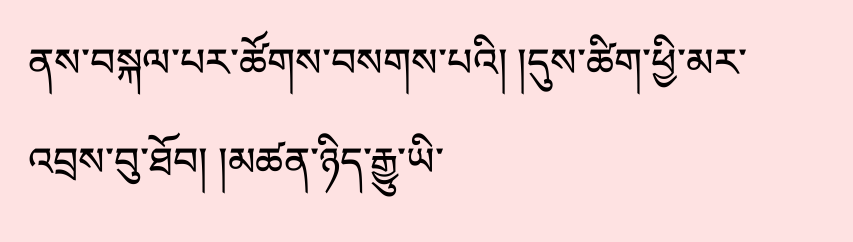ནས་བསྐལ་པར་ཚོགས་བསགས་པའི། །དུས་ཚིག་ཕྱི་མར་འབྲས་བུ་ཐོབ། །མཚན་ཉིད་རྒྱུ་ཡི་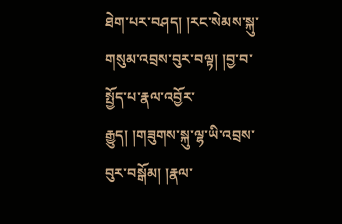ཐེག་པར་བཤད། །རང་སེམས་སྐུ་གསུམ་འབྲས་བུར་བལྟ། །བྱ་བ་སྤྱོད་པ་རྣལ་འབྱོར་རྒྱུད། །གཟུགས་སྐུ་ལྷ་ཡི་འབྲས་བུར་བསྒོམ། །རྣལ་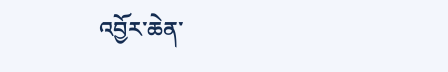འབྱོར་ཆེན་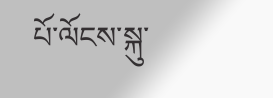པོ་ལོངས་སྐུ་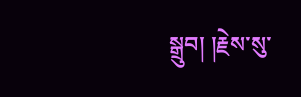སྒྲུབ། །རྗེས་སུ་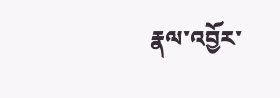རྣལ་འབྱོར་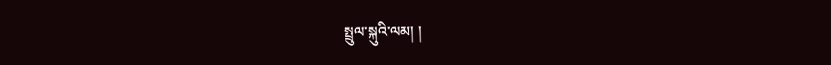སྤྲུལ་སྐུའི་ལམ། །